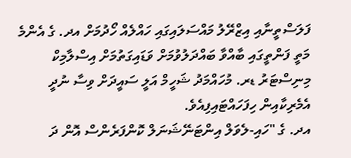ފަލަސްތީނާއި އިޒްރޭލު މައްސަލައިގައި ހައްލެއް ހޯދުމަށް އދ. ގެ އެންމެ މަތީ ފަންތީގައި ބާއްވާ ބައްދަލުވުމަށް ވަޑައިގަތުމަށް އިސްލާމިކް މިނިސްޓަރު ޑރ. މުހައްމަދު ޝަހީމް އަލީ ސައީދަށް ވިސާ ނުދީ އެމެރިކާއިން ހިފަހައްޓައިފިއެވެ.
އދ. ގެ "ހައި-ލެވަލް އިންޓަނޭޝަނަލް ކޮންފަރެންސް އޮން ދަ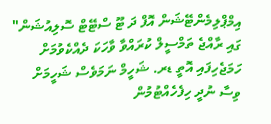އިމްޕްލިމެންޓޭޝަން އޮފް ދަ ޓޫ ސްޓޭޓް ސޮލިއުޝަން" ގައި ރާއްޖެ ތަމްސީލް ކުރައްވާ ވާހަކަ ދެއްކެވުމަށް ހަމަޖެހިފައި އޮތީ ޑރ. ޝަހީމް ނަމަވެސް ޝަހީމަށް ވިސާ ނުދީ ހިފެހެއްޓުމުން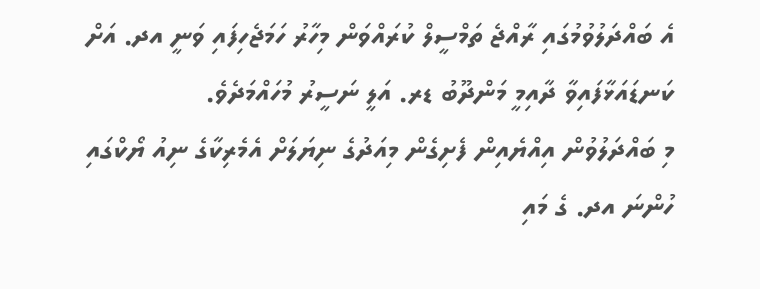އެ ބައްދަލުވުމުގައި ރާއްޖެ ތަމްސީލް ކުރައްވަން މިހާރު ހަމަޖެހިފައި ވަނީ އދ. އަށް ކަނޑައަޅާފައިވާ ދާއިމީ މަންދޫބު ޑރ. އަލީ ނަސީރު މުހައްމަދެވެ.
މި ބައްދަލުވުން އިއްޔެއިން ފެށިގެން މިއަދުގެ ނިޔަލަށް އެމެރިކާގެ ނިއު ޔޯކްގައި ހުންނަ އދ. ގެ މައި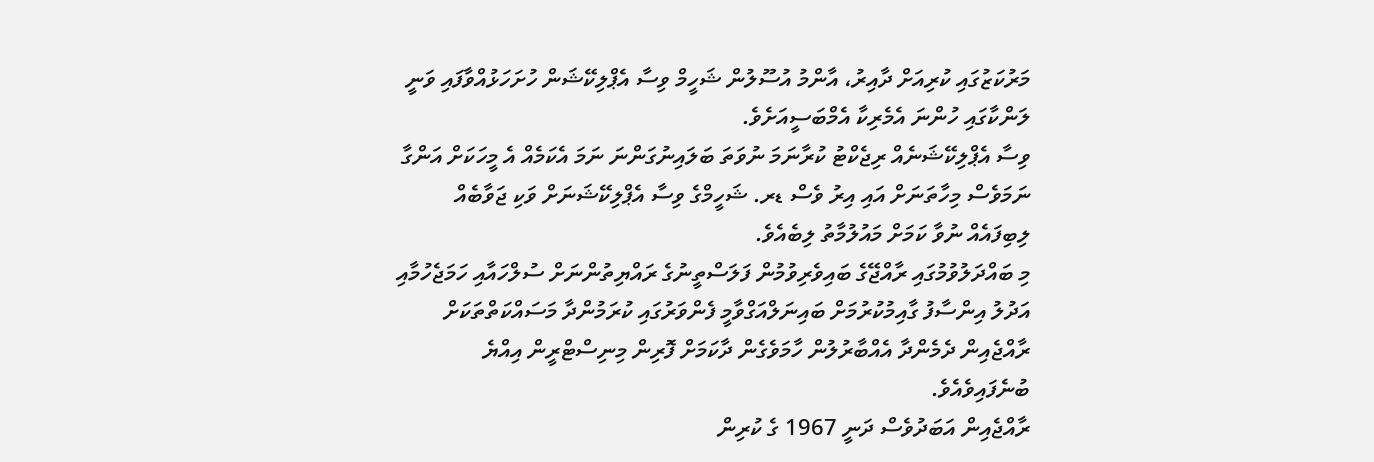މަރުކަޒުގައި ކުރިއަށް ދާއިރު، އާންމު އުސޫލުން ޝަހީމް ވިސާ އެޕްލިކޭޝަން ހުށަހަޅުއްވާފައި ވަނީ ލަންކާގައި ހުންނަ އެމެރިކާ އެމްބަސީއަށެވެ.
ވިސާ އެޕްލިކޭޝަނެއް ރިޖެކްޓު ކުރާނަމަ ނުވަތަ ބަލައިނުގަންނަ ނަމަ އެކަމެއް އެ މީހަކަށް އަންގާ ނަމަވެސް މިހާތަނަށް އައި އިރު ވެސް ޑރ. ޝަހީމްގެ ވިސާ އެޕްލިކޭޝަނަށް ވަކި ޖަވާބެއް ލިބިފައެއް ނުވާ ކަމަށް މައުލުމާތު ލިބެއެވެ.
މި ބައްދަލުވުމުގައި ރާއްޖޭގެ ބައިވެރިވުމުން ފަލަސްތީނުގެ ރައްޔިތުންނަށް ސުލްހައާއި ހަމަޖެހުމާއި އަދުލު އިންސާފު ގާއިމުކުރުމަށް ބައިނަލްއަގްވާމީ ފެންވަރުގައި ކުރަމުންދާ މަސައްކަތްތަކަށް ރާއްޖެއިން ދެމެންދާ އެއްބާރުލުން ހާމަވެގެން ދާކަމަށް ފޮރިން މިނިސްޓްރީން އިއްޔެ ބުނެފައިވެއެވެ.
ރާއްޖެއިން އަބަދުވެސް ދަނީ 1967 ގެ ކުރިން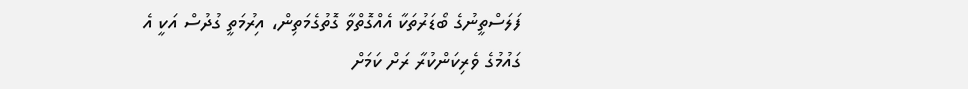ފަލަސްތީނުގެ ބޯޑަރުތަކާ އެއްގޮތްވާ ގޮތުގެމަތިން، އިރުމަތީ ގުދުސް އަކީ އެ ގައުމުގެ ވެރިކަންކުރާ ރަށް ކަމަށް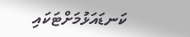ކަނޑައަޅުމަށްޓަކައި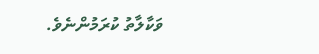ވަކާލާތު ކުރަމުންނެވެ.